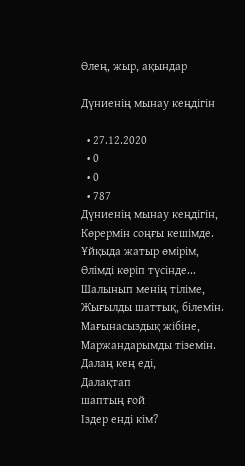Өлең, жыр, ақындар

Дүниенің мынау кеңдігін

  • 27.12.2020
  • 0
  • 0
  • 787
Дүниенің мынау кеңдігін,
Көрермін соңғы кешімде.
Ұйқыда жатыр өмірім,
Өлімді көріп түсінде...
Шалынып менің тіліме,
Жығылды шаттық, білемін.
Мағынасыздық жібіне,
Маржандарымды тіземін.
Далаң кең еді,
Далақтап
шаптың ғой
Іздер енді кім?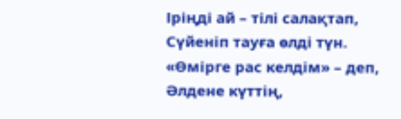Іріңді ай – тілі салақтап,
Сүйеніп тауға өлді түн.
«Өмірге рас келдім» – деп,
Әлдене күттің,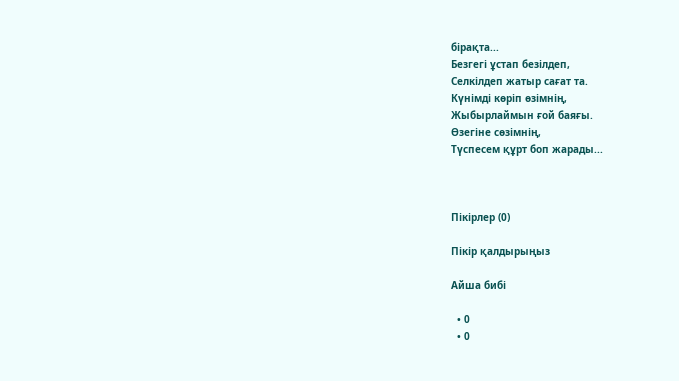бірақта...
Безгегі ұстап безілдеп,
Селкілдеп жатыр сағат та.
Күнімді көріп өзімнің,
Жыбырлаймын ғой баяғы.
Өзегіне сөзімнің,
Түспесем құрт боп жарады...



Пікірлер (0)

Пікір қалдырыңыз

Айша бибі

  • 0
  • 0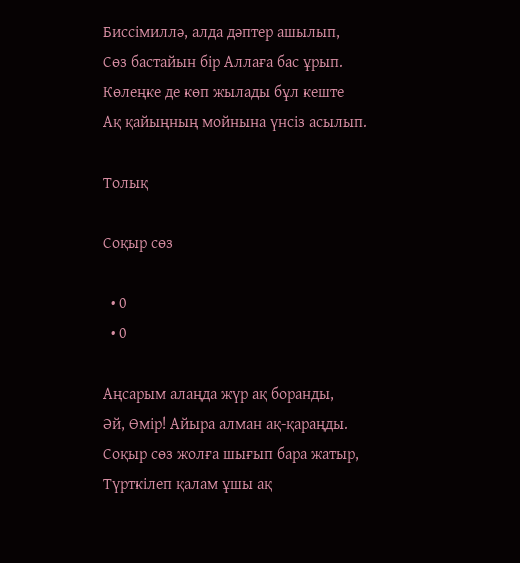Биссімиллә, алда дәптер ашылып,
Сөз бастайын бір Аллаға бас ұрып.
Көлеңке де көп жылады бұл кеште
Ақ қайыңның мойнына үнсіз асылып.

Толық

Соқыр сөз

  • 0
  • 0

Аңсарым алаңда жүр ақ боранды,
Әй, Өмір! Айыра алман ақ-қараңды.
Соқыр сөз жолға шығып бара жатыр,
Түрткілеп қалам ұшы ақ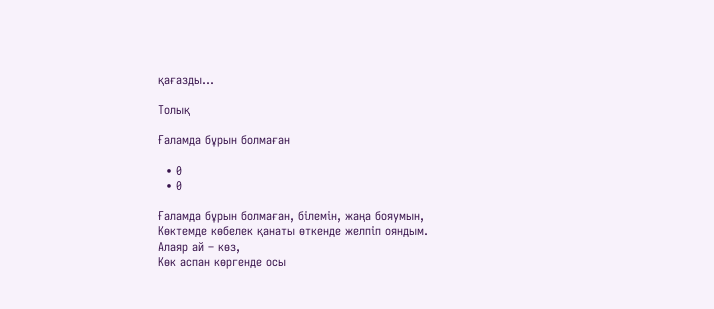қағазды...

Толық

Ғаламда бұрын болмаған

  • 0
  • 0

Ғаламда бұрын болмаған, білемін, жаңа бояумын,
Көктемде көбелек қанаты өткенде желпіп ояндым.
Алаяр ай – көз,
Көк аспан көргенде осы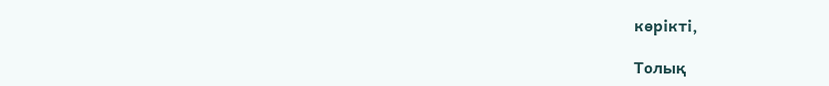көрікті,

Толық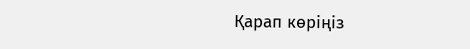Қарап көріңіз